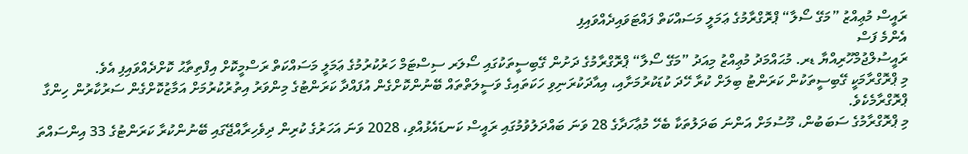ރައީސް މުޢިއްޒު ”މަގޭ ސޯލާ“ ޕްރޮގްރާމުގެ ޢަމަލީ މަސައްކަތް ފައްޓަވައިދެއްވައިފި
އެންމެ ފަސް
ރައީސުލްޖުމްހޫރިއްޔާ ޑރ. މުޙައްމަދު މުޢިއްޒު މިއަދު ”މަގޭ ސޯލާ“ ޕްރޮގްރާމުގެ ދަށުން ގޭބިސީތަކުގައި ސޯލަރ ސިސްޓަމް ހަރުކުރުމުގެ ޢަމަލީ މަސައްކަތް ރަސްމީކޮށް އިފްތިތާޙު ކޮށްދެއްވައިފި އެވެ.
މި ޕްރޮގްރާމަކީ ގޭބިސީތަކުން ކަރަންޓު ބިލަށް ކުރާ ހޭދަ ކުޑަކުރުމަށާއި، އިއާދަކުރަނިވި ހަކަތައިގެ ވަސީލަތްތައް ބޭނުންކޮށްގެން އުފައްދާ ކަރަންޓުގެ މިންވަރު އިތުރުކުރުމަށް އަމާޒުކޮށްގެން ސަރުކާރުން ހިންގާ ޕްރޮގްރާމެކެވެ.
މި ޕްރޮގްރާމުގެ ސަބަބުން، މޫސުމަށް އަންނަ ބަދަލުތަކާ ބެހޭ މުޢާހަދާގެ 28 ވަނަ ބައްދަލުވުމުގައި ރައީސް ކަނޑައެޅުއްވި، 2028 ވަނަ އަހަރުގެ ކުރިން ދިވެހިރާއްޖޭގައި ބޭނުންކުރާ ކަރަންޓުގެ 33 އިންސައްތަ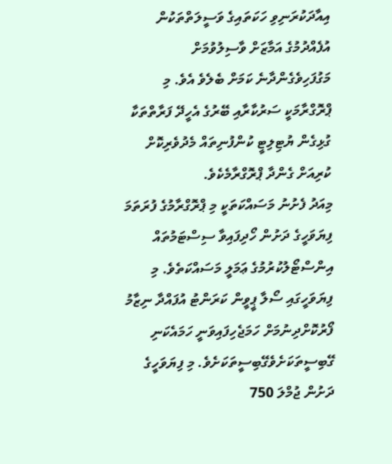އިއާދަކުރަނިވި ހަކަތައިގެ ވަސީލަތްތަކުން އުފެއްދުމުގެ އަމާޒަށް ވާސިލުވުމަށް މަގުފަހިވެގެންދާނެ ކަމަށް ބެލެވެ އެވެ. މި ޕްރޮގްރާމަކީ ސަރުކާރާއި ބޭރުގެ އެހީދޭ ފަރާތްތަކާ ގުޅިގެން ޔުޓިލިޓީ ކުންފުނިތައް މެދުވެރިކޮށް ކުރިއަށް ގެންދާ ޕްރޮގްރާމެކެވެ.
މިއަދު ފެށުނު މަސައްކަތަކީ މި ޕްރޮގްރާމުގެ ފުރަތަމަ ފިޔަވަހީގެ ދަށުން ހޯދިފައިވާ ސިސްޓަމުތައް އިންސްޓޯލުކުރުމުގެ ޢަމަލީ މަސައްކަތެވެ. މި ފިޔަވަހީގައި ސޯލާ ޕީވީން ކަރަންޓު އުފައްދާ ނިޒާމު ފޯރުކޮށްދިނުމަށް ހަމަޖެހިފައިވަނީ ހަމައެކަނި ގޭބިސީތަކަށެވެގޭބިސީތަކަށެވެ. މި ފިޔަވަހީގެ ދަށުން ޖުމްލަ 750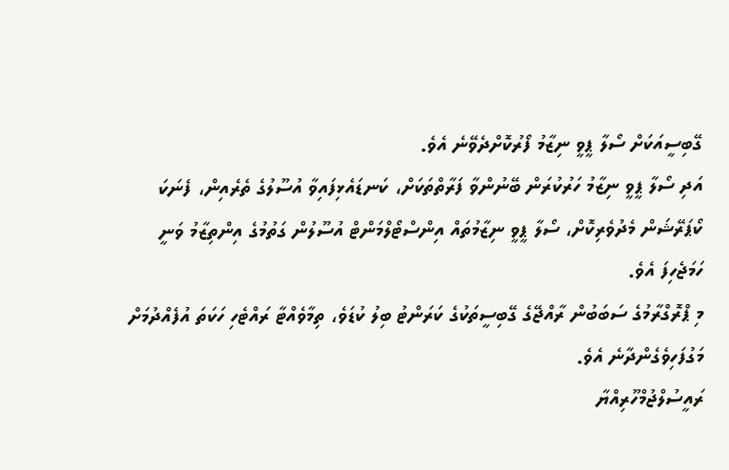ގޭބިސީއަކަށް ސޯލާ ޕީވީ ނިޒާމު ފޯރުކޮށްދެވޭނެ އެވެ.
އަދި ސޯލާ ޕީވީ ނިޒާމު ހަރުކުރަން ބޭނުންވާ ފަރާތްތަކަށް، ކަނޑައެޅިފައިވާ އުސޫލުގެ ތެރެއިން، ފެނަކަ ކޯޕަރޭޝަން މެދުވެރިކޮށް، ސޯލާ ޕީވީ ނިޒާމުތައް އިންސްޓޯލްމަންޓް އުސޫލުން ގަތުމުގެ އިންތިޒާމު ވަނީ ހަމަޖެހިފަ އެވެ.
މި ޕްރޮގްރާމުގެ ސަބަބުން ރާއްޖޭގެ ގޭބިސީތަކުގެ ކަރަންޓު ބިލު ކުޑަވެ، ތިމާވެއްޓާ ރައްޓެހި ހަކަތަ އުފެއްދުމަށް މަގުފަހިވެގެންދާނެ އެވެ.
ރައީސުލްޖުމްހޫރިއްޔާ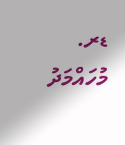ޑރ. މުހައްމަދު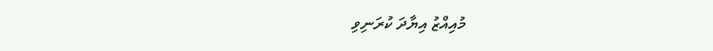މުއިއްޒު އިޔާދަ ކުރަނިވި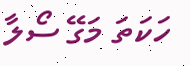ހަކަތަ މަގޭ ސޯލާ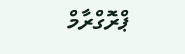ޕްރޮގްރާމް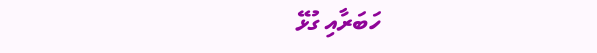ހަބަރާއި ގުޅޭ